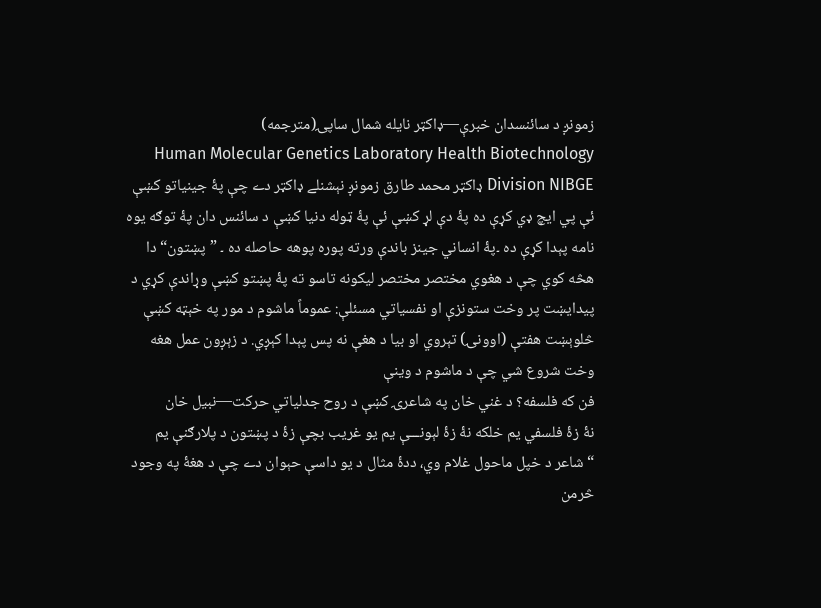زمونږ د سائنسدان خبرې—ډاکټر نايله شمال ساپۍ(مترجمه)
Human Molecular Genetics Laboratory Health Biotechnology Division NIBGE ډاکټر محمد طارق زمونږ نېشنلے ډاکټر دے چې پۀ جينياتو کښې ئې پي ايچ ډي کړې ده پۀ دې لړ کښې ئې پۀ ټوله دنيا کښې د سائنس دان پۀ توګه يوه نامه پېدا کړې ده ۔پۀ انساني جينز باندې ورته پوره پوهه حاصله ده ۔ ”پښتون“ دا هڅه کوي چې د هغوي مختصر مختصر ليکونه تاسو ته پۀ پښتو کښې وړاندې کړي د پيدايښت پر وخت ستونزې او نفسياتي مسئلې: عموماً ماشوم د مور په خېټه کښې څلوېښت هفتې (اوونۍ) تېروي او بيا د هغې نه پس پېدا کېږي. د زېږون عمل هغه وخت شروع شي چې د ماشوم د وينې
فن که فلسفه؟ د غني خان په شاعرۍ کښې د روح جدلياتي حرکت—نبيل خان
نۀ زۀ فلسفي يم خلکه نۀ زۀ لېونـــې يم يو غريب بچې زۀ د پښتون د پلارګنې يم “شاعر د خپل ماحول غلام وي، ددۀ مثال د يو داسې حېوان دے چې د هغۀ په وجود څرمن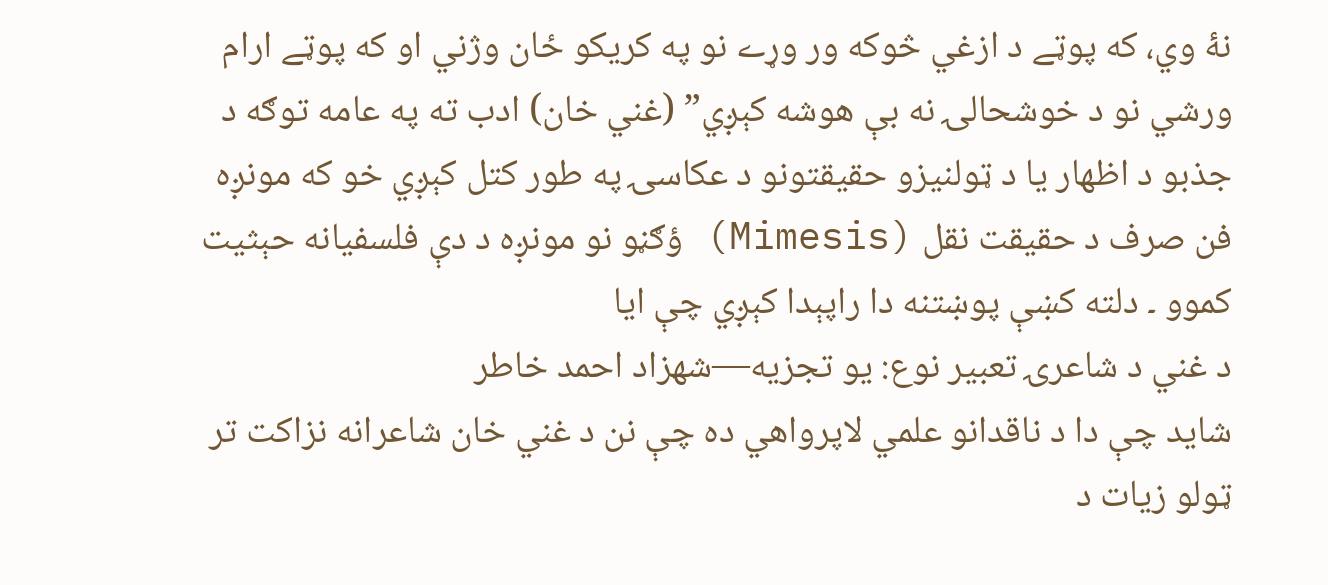نۀ وي، که پوټے د ازغي څوکه ور وړے نو په کريکو ځان وژني او که پوټے ارام ورشي نو د خوشحالۍ نه بې هوشه کېږي” (غني خان) ادب ته په عامه توګه د جذبو د اظهار يا د ټولنيزو حقيقتونو د عکاسۍ په طور کتل کېږي خو که مونږه فن صرف د حقيقت نقل (Mimesis) ؤګڼو نو مونږه د دې فلسفيانه حېثيت کموو ۔ دلته کښې پوښتنه دا راپېدا کېږي چې ايا
د غني د شاعرۍ تعبير نوع: يو تجزيه—شهزاد احمد خاطر
شايد چې دا د ناقدانو علمي لاپرواهي ده چې نن د غني خان شاعرانه نزاکت تر ټولو زيات د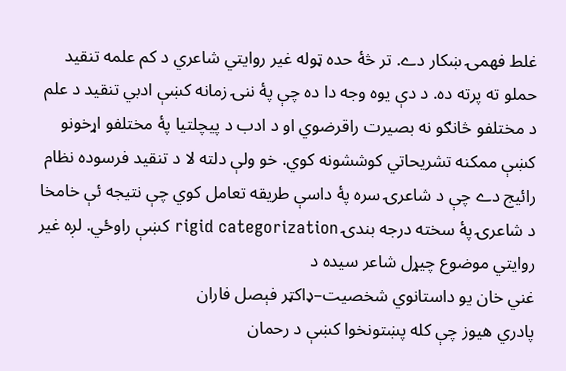غلط فهمۍ ښکار دے. تر څۀ حده ټوله غير روايتي شاعري د کم علمه تنقید حملو ته پرته ده. د دې يوه وجه دا ده چې پۀ ننۍ زمانه کښې ادبي تنقيد د علم د مختلفو څانګو نه بصیرت راقرضوي او د ادب د پيچلتيا پۀ مختلفو اړخونو کښې ممکنه تشريحاتي کوششونه کوي. خو ولې دلته لا د تنقید فرسوده نظام رائيج دے چې د شاعرۍ سره پۀ داسې طریقه تعامل کوي چې نتيجه ئې خامخا د شاعرۍ پۀ سخته درجه بندۍ rigid categorization کښې راوځي. لږه غير روايتي موضوع چيړل شاعر سيده د
غني خان يو داستانوي شخصيت–ډاکټر فېصل فاران
پادري هيوز چې کله پښتونخوا کښې د رحمان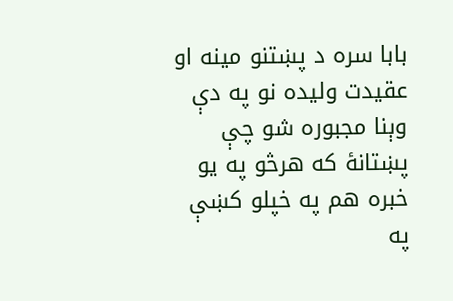بابا سره د پښتنو مينه او عقيدت ولیده نو په دې وېنا مجبوره شو چې پښتانۀ که هرڅو په يو خبره هم په خپلو کښې په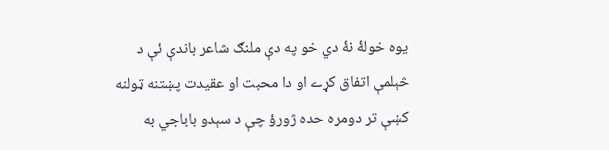يوه خولۀ نۀ دي خو په دې ملنګ شاعر باندې ئې د څېلمې اتفاق کړے او دا محبت او عقيدت پښتنه ټولنه کښې تر دومره حده ژورؤ چې د سېدو باباجي به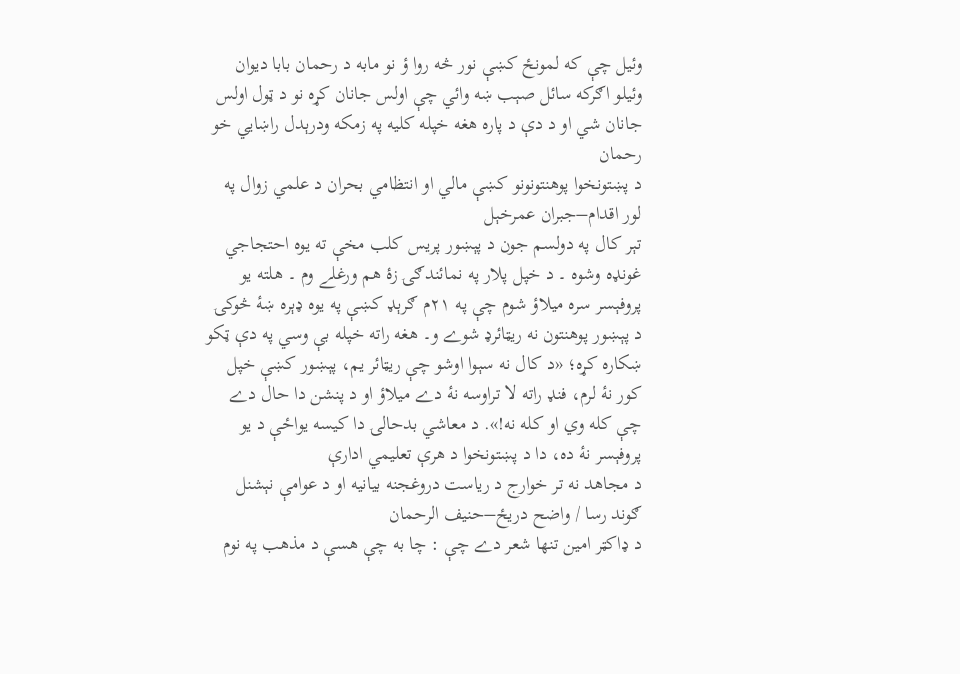وئيل چې که لمونځ کښې نور څه روا ؤ نو مابه د رحمان بابا ديوان وئيلو اګرکه سائل صېب ښه وائي چې اولس جانان کړه نو د ټول اولس جانان شي او د دې د پاره هغه خپله کلیه په زمکه ودرېدل راښايي خو رحمان
د پښتونخوا پوهنتونونو کښې مالي او انتظامي بحران د علمي زوال په لور اقدام–جبران عمرخېل
تېر کال په دولسم جون د پېښور پریس کلب مخې ته یوه احتجاجي غونډه وشوه ۔ د خپل پلار په نمائندګۍ زۀ هم ورغلے وم ۔ هلته یو پروفېسر سره میلاؤ شوم چې په ۲۱م ګرېډ کښې په یوه ډېره ښۀ څوکۍ د پېښور پوهنتون نه ریټائرډ شوے و۔ هغه راته خپله بې وسي په دې ټکو ښکاره کړه؛ «د کال نه سېوا اوشو چې ریټائر یم، پېښور کښې خپل کور نۀ لرم، فنډ راته لا تراوسه نۀ دے میلاؤ او د پنشن دا حال دے چې کله وي او کله نه!». د معاشي بدحالۍ دا کیسه یواځې د يو پروفېسر نۀ ده، دا د پښتونخوا د هرې تعلیمي ادارې
د مجاهد نه تر خوارج د ریاست دروغجنه بیانیه او د عوامې نېشنل ګوند رسا / واضح دریځ–حنيف الرحمان
د ډاکټر امين تنها شعر دے چې : چا به چې هسې د مذهب په نوم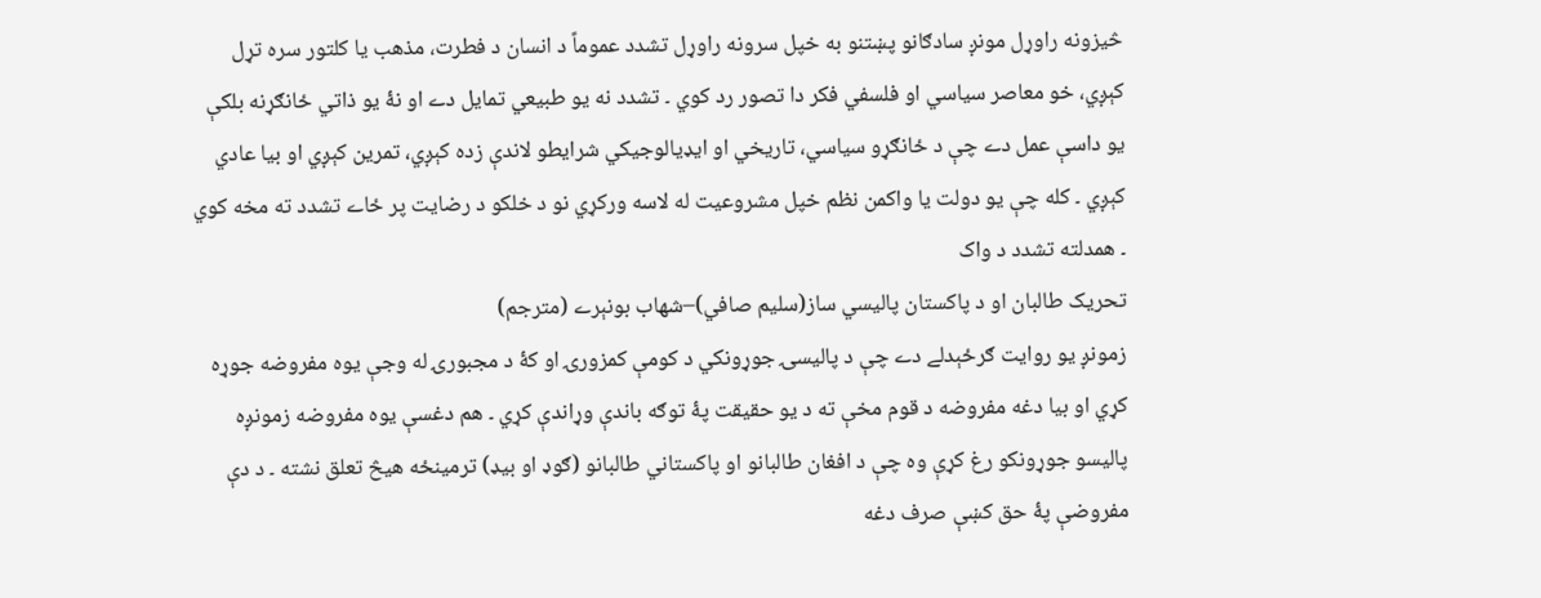څیزونه راوړل مونږ سادګانو پښتنو به خپل سرونه راوړل تشدد عموماً د انسان د فطرت، مذهب یا کلتور سره تړل کېږي، خو معاصر سیاسي او فلسفي فکر دا تصور رد کوي ۔ تشدد نه یو طبیعي تمایل دے او نۀ یو ذاتي ځانګړنه بلکې یو داسې عمل دے چې د ځانګړو سیاسي، تاریخي او ایډیالوجیکي شرایطو لاندې زده کېږي، تمرین کېږي او بیا عادي کېږي ۔ کله چې یو دولت یا واکمن نظم خپل مشروعیت له لاسه ورکړي نو د خلکو د رضایت پر ځاے تشدد ته مخه کوي ۔ همدلته تشدد د واک
تحريک طالبان او د پاکستان پاليسي ساز(سليم صافي)–شهاب بونېرے (مترجم)
زمونږ يو روايت ګرځېدلے دے چې د پاليسۍ جوړونکي د کومې کمزورۍ او کۀ د مجبورۍ له وجې يوه مفروضه جوړه کړي او بيا دغه مفروضه د قوم مخې ته د يو حقيقت پۀ توګه باندې وړاندې کړي ۔ هم دغسې يوه مفروضه زمونږه پاليسو جوړونکو رغ کړې وه چې د افغان طالبانو او پاکستاني طالبانو (ګوډ او بيډ) ترمينځه هيڅ تعلق نشته ۔ د دې مفروضې پۀ حق کښې صرف دغه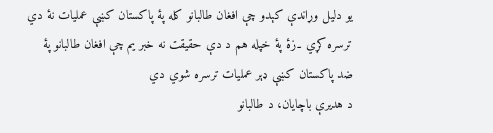يو دليل وړاندې کېدو چې افغان طالبانو کله پۀ پاکستان کښې عمليات نۀ دي ترسره کړي ۔زۀ پۀ خپله هم د دې حقيقت نه خبر يم چې افغان طالبانو پۀ ضد پاکستان کښې ډېر عمليات ترسره شوي دي
د هديرې باچايان، د طالبانو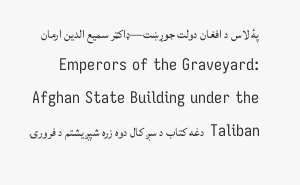پۀ لاس د افغان دولت جوړښت—ډاکټر سميع الدين ارمان
Emperors of the Graveyard: Afghan State Building under the Taliban دغه کتاب د سږ کال دوه زره شپږيشتم د فرورۍ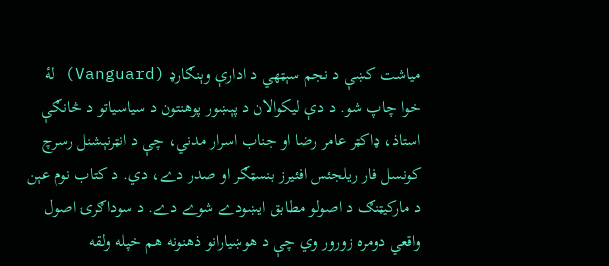مياشت کښې د نجم سېټهي د ادارې وېنګارډ (Vanguard) لۀ خوا چاپ شو. د دې ليکوالان د پېښور پوهنتون د سياسياتو د څانګې استاذ، ډاکټر عامر رضا او جناب اسرار مدني، چې د انټرنېشنل رسرچ کونسل فار ريلجئس افئيرز بنسټګر او صدر دے، دي. د کتاب نوم عېن د مارکيټنګ د اصولو مطابق ايښودے شوے دے. د سوداګرۍ اصول واقعي دومره زورور وي چې د هوښيارانو ذهنونه هم خپله ولقه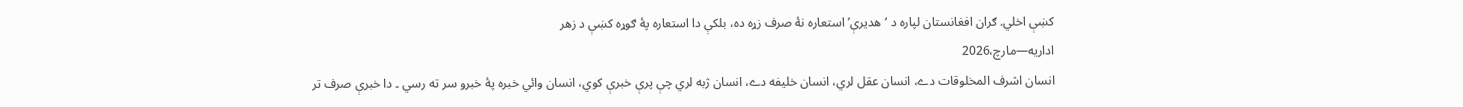کښې اخلي. ګران افغانستان لپاره د ‘هديرې’ استعاره نۀ صرف زړه ده، بلکې دا استعاره پۀ ګوړه کښې د زهر
اداريه—مارچ،2026
انسان اشرف المخلوقات دے، انسان عقل لري، انسان خليفه دے، انسان ژبه لري چې پرې خبرې کوي، انسان وائي خبره پۀ خبرو سر ته رسي ۔ دا خبرې صرف تر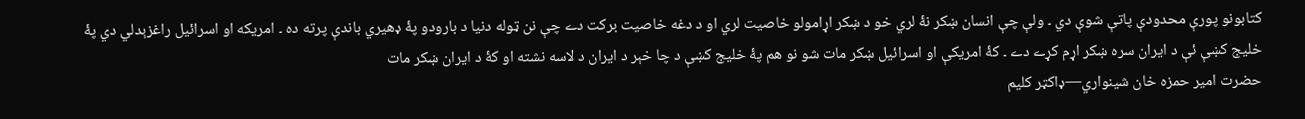کتابونو پورې محدودې پاتې شوې دي ۔ ولې چې انسان ښکر نۀ لري خو د ښکر اړامولو خاصيت لري او د دغه خاصيت برکت دے چې نن ټوله دنيا د بارودو پۀ ډهيري باندې پرته ده ۔ امريکه او اسرائيل راغزېدلي دي پۀ خليج کښې ئې د ايران سره ښکر اړم کړے دے ۔ کۀ امريکې او اسرائيل ښکر مات شو نو هم پۀ خليج کښې د چا خېر د ايران د لاسه نشته او کۀ د ايران ښکر مات
حضرت امير حمزه خان شينواري—ډاکټر کليم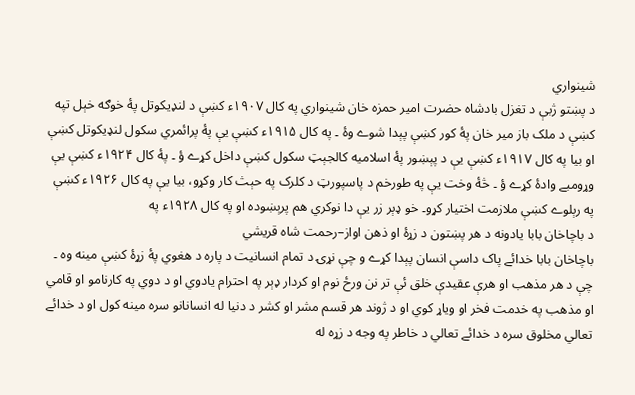شينواري
د پښتو ژبې د تغزل بادشاه حضرت امير حمزه خان شينواري په کال ۱۹۰۷ء کښې د لنډيکوتل پۀ خوګه خېل تپه کښې د ملک باز مير خان پۀ کور کښې پېدا شوے وۀ ۔ په کال ۱۹۱۵ء کښې يې پۀ پرائمري سکول لنډيکوتل کښې او بيا په کال ۱۹۱۷ء کښې يې د پېښور پۀ اسلاميه کالجېټ سکول کښې داخل کړے ؤ ۔ پۀ کال ۱۹۲۴ء کښې يې وړومبے وادۀ کړے ؤ ۔ څۀ وخت يې په طورخم د پاسپورټ د کلرک په حېث کار وکړو، بيا يې په کال ۱۹۲۶ء کښې په رېلوے کښې ملازمت اختيار کړو۔ خو ډېر زر يې دا نوکري هم پرېښوده او په کال ۱۹۲۸ء په
د باچاخان بابا يادونه د هر پښتون د زړۀ او ذهن اواز–رحمت شاه قريشي
باچاخان بابا خدائے پاک داسې انسان پېدا کړے و چې نړۍ د تمام انسانيت د پاره د هغوي پۀ زړۀ کښې مينه وه ۔ چې د هر مذهب او هرې عقيدې خلق ئې تر نن ورځ نوم او کردار ډېر په احترام يادوي او د دوي په کارنامو او قامي او مذهب په خدمت فخر او وياړ کوي او د ژوند هر قسم مشر او کشر د دنيا له انسانانو سره مينه کول او د خدائے تعالي مخلوق سره د خدائے تعالي د خاطر په وجه د زړه له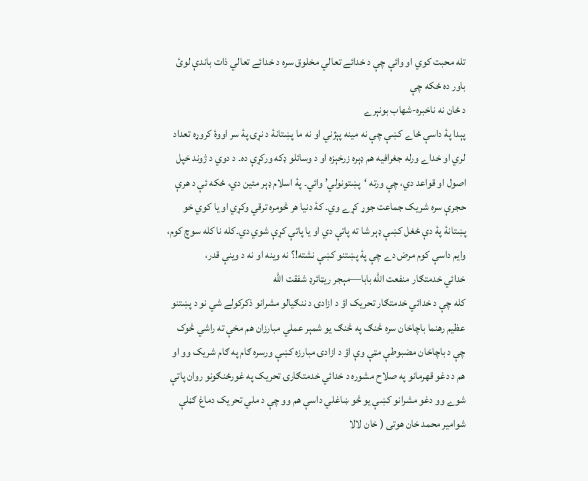تله محبت کوي او وائې چې د خدائے تعالي مخلوق سره د خدائے تعالي ذات باندې لوئ باور ده ځکه چې
د ځان نه ناخبره-شهاب بونېرے
پېدا پۀ داسې ځاے کښې چې نه مينه پېژني او نه ما پښتانۀ د نړۍ پۀ سر اووۀ کروړه تعداد لري او خداے ورله جغرافيه هم ډېره زرخېزه او د وسائلو ډکه ورکړې ده۔ د دوي د ژوند خپل اصول او قواعد دي، چې ورته ‘پښتونولي’ وائي۔ پۀ اسلام ډېر مئين دي، ځکه ئې د هرې حجرې سره شريک جماعت جوړ کړے وي۔ کۀ دنيا هر څومره ترقي وکړي او يا کوي خو پښتانۀ پۀ دې ځغل کښې ډېر شا ته پاتې دي او يا پاتې کړې شوي دي۔کله نا کله سوچ کوم، وايم داسې کوم مرض دے چې پۀ پښتنو کښې نشته!؟ نه وينه او نه د وينې قدر،
خدائي خدمتګار منفعت الله بابا—مېجر ريټائرډ شفقت الله
کله چې د خدائي خدمتګار تحريک اؤ د ازادۍ د ننګيالو مشرانو ذکرکولے شي نو د پښتنو عظيم رهنما باچاخان سره څنګ په څنګ يو شمېر عملي مبارزان هم مخې ته راشي څوک چې د باچاخان مضبوطې مټې وې اؤ د ازادۍ مبارزه کښې ورسره ګام په ګام شريک وو او هم د دغو قهرمانو په صلاح مشوره د خدائي خدمتګارۍ تحريک په غورځنګونو روان پاتې شوے وو دغو مشرانو کښې يو څو ښاغلي داسې هم وو چې د ملي تحريک دماغ ګڼلې شوامير محمد خان هوتی ( خان لالا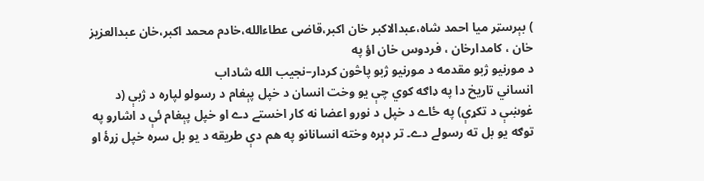) بېرسټر ميا احمد شاه،عبدالاکبر خان اکبر،قاضی عطاءالله،خادم محمد اکبر،خان عبدالعزيز خان ، کامدارخان ، فردوس خان اؤ په
د مورنيو ژبو مقدمه د مورنيو ژبو پاڅون کردار–نجيب الله شاداب
انساني تاريخ دا په ډاګه کوي چې يو وخت انسان د خپل پېغام د رسولو لپاره د ژبې (د غوښې د تکړې) په ځاے د خپل د نورو اعضا نه کار اخستے دے او خپل پېغام ئې د اشارو په توګه يو بل ته رسولے دے۔ تر ډېره وخته انسانانو په هم دې طريقه د يو بل سره خپل زړۀ او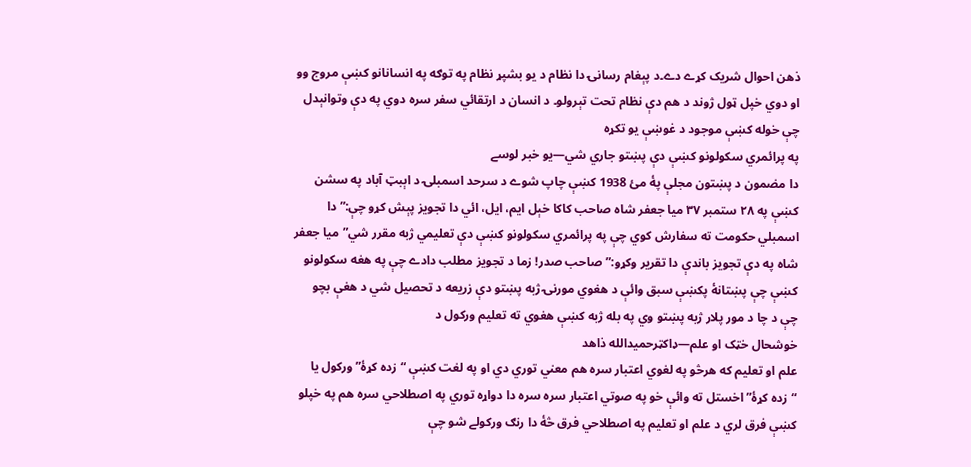ذهن احوال شريک کړے دے۔د پېغام رسانۍ دا نظام د يو بشپړ نظام په توګه په انسانانو کښې مروج وو او دوي خپل ټول ژوند د هم دې نظام تحت تېرولو۔ د انسان د ارتقائي سفر سره دوي په دې وتوانېدل چې خوله کښې موجود د غوښې يو تکړه
په پرائمري سکولونو کښې دې پښتو جاري شي—يو خبر لوسے
دا مضمون د پښتون مجلې پۀ مئ 1938 کښې چاپ شوے د سرحد اسمبلۍ د اېبټ آباد په سشن کښې په ۲۸ ستمبر ۳۷ ميا جعفر شاه صاحب کاکا خېل ايم، ايل، ائي دا تجويز پېش کړو چې:” دا اسمبلي حکومت ته سفارش کوي چې په پرائمري سکولونو کښې دې تعليمي ژبه مقرر شي”ميا جعفر شاه په دې تجويز باندې دا تقرير وکړو:”صاحب صدر! زما د تجويز مطلب دادے چې په هغه سکولونو کښې چې پښتانۀ پکښې سبق وائې د هغوي مورنۍ ژبه پښتو دې زريعه د تحصيل شي د هغې بچو چې د چا د مور پلار ژبه پښتو وي په بله ژبه کښې هغوي ته تعليم ورکول د
خوشحال خټک او علم—ډاکټرحميدالله ذاهد
علم او تعليم که هرڅو په لغوي اعتبار سره هم معني توري دي او په لغت کښې “زده کړۀ” ورکول يا “زده کړۀ” اخستل ته وائې خو په صوتي اعتبار سره سره دا دواړه توري په اصطلاحي سره هم په خپلو کښې فرق لري د علم او تعليم په اصطلاحي فرق څۀ دا رنګ ورکولے شو چې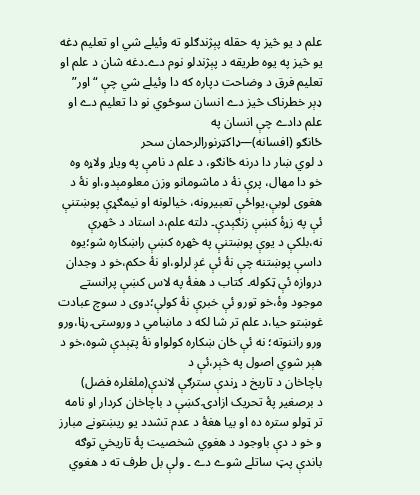علم د يو څيز په حقله پېژندګلو ته وئيلے شي او تعليم دغه يو څيز په يوه طريقه د پېژندلو نوم دے۔دغه شان د علم او تعليم فرق د وضاحت دپاره که دا وئيلے شي چې “اور” ډېر خطرناک څيز دے انسان سوځوي نو دا تعليم دے او علم دادے چې انسان په
ځانګو (افسانه)—ډاکټرنورالرحمان سحر
د لوي ښار دا درنه ځانګو، د علم د نامې په ویاړ ولاړه وه خو دا مهال، پرې نۀ د ماشومانو وزن معلومېدو،او نۀ د هغوی لوبې،یواځې تعبیرونه، خیالونه او نیمګړې پوښتنې ئې په زړۀ کښې زنګېدې۔ دلته علم،د استاد د څهرې نه،بلکې د یوې پوښتنې په څهره کښې راښکاره شو؛یوه داسې پوښتنه چې نۀ ئې غږ لرلو،او نۀ حکم،خو د وجدان دروازه ئې ټکوله۔ کتاب د هغۀ په لاس کښې پرانستے موجود وۀ،خو تورو ئې خبرې نۀ کولې؛دوی د سوچ عبادت غوښتو حیا،د علم تر شا لکه د ماښامي د وروستۍ رڼا،ورو ورو راننوته؛ نه ئې ځان ښکاره کولواو نۀ پټېدې شوه،خو د هېر شوي اصول په څېر،ئې د
باچاخان د تاريخ د ړندې سترګې لاندې(ملغلره فضل)
د برصغير پۀ تحريک ازادۍ کښې د باچاخان کردار او نامه تر ټولو ستره ده او بيا هغۀ د عدم تشدد يو ريښتونے مبارز و خو د دې باوجود د هغوي شخصيت پۀ تاريخي توګه باندې پټ ساتلے شوے دے ۔ ولې بل طرف ته د هغوي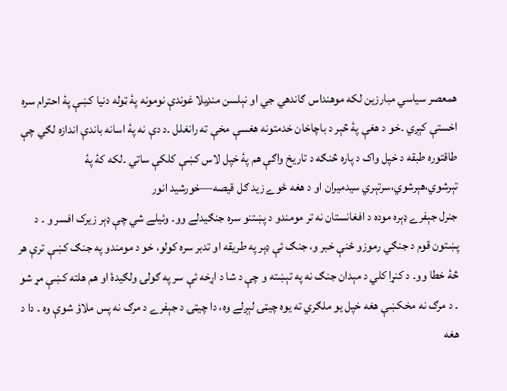همعصر سياسي مبارزين لکه موهنداس ګاندهي جي او نېلسن منډيلا غوندې نومونه پۀ ټوله دنيا کښې پۀ احترام سره اخستې کېږي ۔خو د هغې پۀ څېر د باچاخان خدمتونه هغسې مخې ته رانغلل ۔د دې نه پۀ اسانه باندې اندازه لګي چې طاقتوره طبقه د خپل واک د پاره څنګه د تاريخ واګې هم پۀ خپل لاس کښې کلکې ساتي ۔لکه کۀ پۀ
تېرشوي،هېرشوي،سرتېري سيدميران او د هغه ځوے زيد ګل قيصه—خورشيد انور
جنرل جېفرے ډېره موده د افغانستان نه تر مومندو د پښتنو سره جنګيدلے وو۔ وئيلے شي چې ډېر زيرک افسر و ۔ د پښتون قوم د جنګي رموزو ځنې خبر و، جنګ ئې ډېر په طريقه او تدبر سره کولو، خو د مومندو په جنګ کښې ترې هر څۀ خطا وو۔ د کنړا کلي د مېدان جنګ نه په تېښته و چې د شا د اړخه ئې سر په ګولۍ ولګيدۀ او هم هلته کښې مړ شو ۔ د مرګ نه مخکښې هغه خپل يو ملګري ته يوه چيټۍ لېږلے وه، دا چيټۍ د جېفرے د مرګ نه پس ملاؤ شوې وه ۔ دا د هغه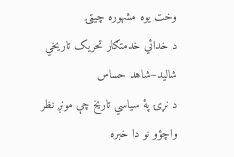وخت يوه مشهوره چيټۍ
د خدائي خدمتګار تحریک تاریخي شالید–شاهد حساس
د نړۍ پۀ سیاسي تاریخ چې مونږ نظر واچؤو نو دا خبره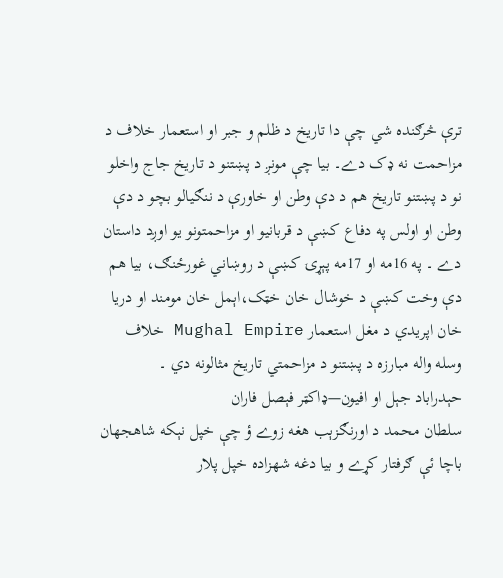ترې څرګنده شي چې دا تاریخ د ظلم و جبر او استعمار خلاف د مزاحمت نه ډک دے۔ بیا چې مونږ د پښتنو د تاریخ جاج واخلو نو د پښتنو تاریخ هم د دې وطن او خاورې د ننګیالو بچو د دې وطن او اولس په دفاع کښې د قربانیو او مزاحمتونو یو اوږد داستان دے ۔ په 16مه او 17مه پېړۍ کښې د روښاني غورځنګ، بیا هم دې وخت کښې د خوشال خان خټک،اېمل خان مومند او دریا خان اپریدي د مغل استعمار Mughal Empire خلاف وسله واله مبارزه د پښتنو د مزاحمتي تاریخ مثالونه دي ۔
حېدراباد جېل او افيون—ډاکټر فېصل فاران
سلطان محمد د اورنګزېب هغه زوے ؤ چې خپل نېکه شاهجهان باچا ئې ګرفتار کړے و بيا دغه شهزاده خپل پلار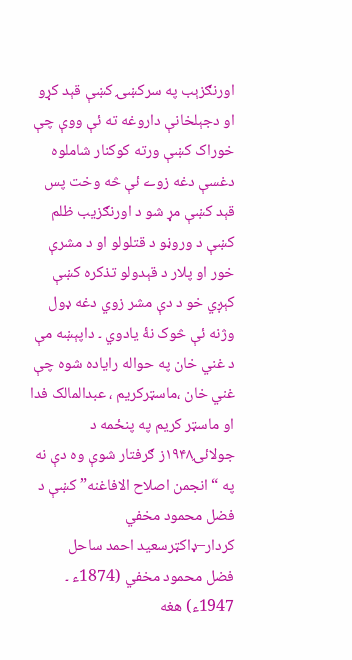اورنګزېب په سرکښۍ کښې قېد کړو او دجېلخانې داروغه ته ئې ووې چې خوراک کښې ورته کوکنار شاملوه دغسې دغه زوے ئې څه وخت پس قېد کښې مړ شو د اورنګزیب ظلم کښې د وروڼو د قتلولو او د مشرې خور او پلار د قېدولو تذکره کښې کېږي خو د دې مشر زوي دغه ډول وژنه ئې څوک نۀ يادوي ۔ داپېښه مې د غني خان په حواله رایاده شوه چې غني خان ،ماسټرکريم ، عبدالمالک فدا او ماسټر کريم په پنځمه د جولائۍ۱۹۴۸ز ګرفتار شوې وه دې نه
په “انجمن اصلاح الافاغنه” کښې د فضل محمود مخفي کردار–ډاکټرسعيد احمد ساحل
فضل محمود مخفي (1874ء ۔ 1947ء) هغه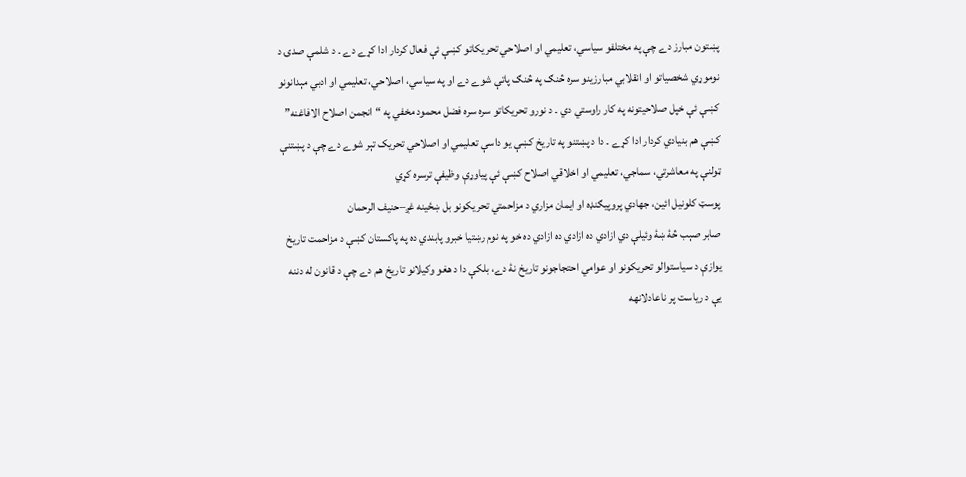پښتون مبارز دے چې په مختلفو سياسي، تعليمي او اصلاحي تحريکاتو کښې ئې فعال کردار ادا کړے دے ۔ د شلمې صدۍ د نوموړي شخصياتو او انقلابي مبارزينو سره څنګ په څنګ پاتې شوے دے او په سياسي، اصلاحي، تعليمي او ادبي مېدانونو کښې ئې خپل صلاحيتونه په کار راوستي دي ۔ د نورو تحريکاتو سره سره فضل محمود مخفي په “انجمن اصلاح الافاغنه” کښې هم بنيادي کردار ادا کړے ۔ دا د پښتنو په تاريخ کښې يو داسې تعليمي او اصلاحي تحريک تېر شوے دے چې د پښتنې ټولنې په معاشرتي، سماجي، تعليمي او اخلاقي اصلاح کښې ئې پياوړې وظيفې ترسره کړي
پوسټ کلونیل ائین، جهادي پروپیګنډه او ایمان مزاري د مزاحمتي تحریکونو بل ښځینه غږ–حنيف الرحمان
صابر صېب څۀ ښۀ وئيلې دي ازادي ده ازادي ده ازادي ده خو په نوم رښتیا خبرو پابندي ده په پاکستان کښې د مزاحمت تاریخ یوازې د سیاستوالو تحریکونو او عوامي احتجاجونو تاریخ نۀ دے، بلکې دا د هغو وکیلانو تاریخ هم دے چې د قانون له دننه یې د ریاست پر ناعادلانهه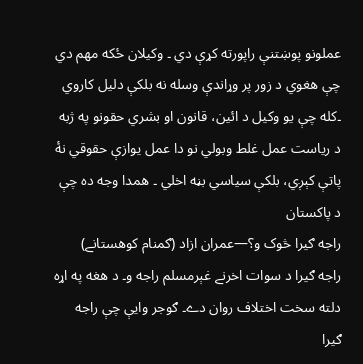عملونو پوښتنې راپورته کړې دي ۔ وکیلان ځکه مهم دي چې هغوي د زور پر وړاندې وسله نه بلکې دلیل کاروي ۔کله چې یو وکیل د ائین، قانون او بشري حقونو په ژبه د ریاست عمل غلط وبولي نو دا عمل یوازې حقوقي نۀ پاتې کېږي، بلکې سیاسي بڼه اخلي ۔ همدا وجه ده چې د پاکستان
راجه ګیرا څوک و؟—عمران ازاد (ګمنام کوهستانے)
راجه ګیرا د سوات اخرنے غېرمسلم راجه و۔ د هغه په اړه دلته سخت اختلاف روان دے۔ ګوجر وایې چې راجه ګیرا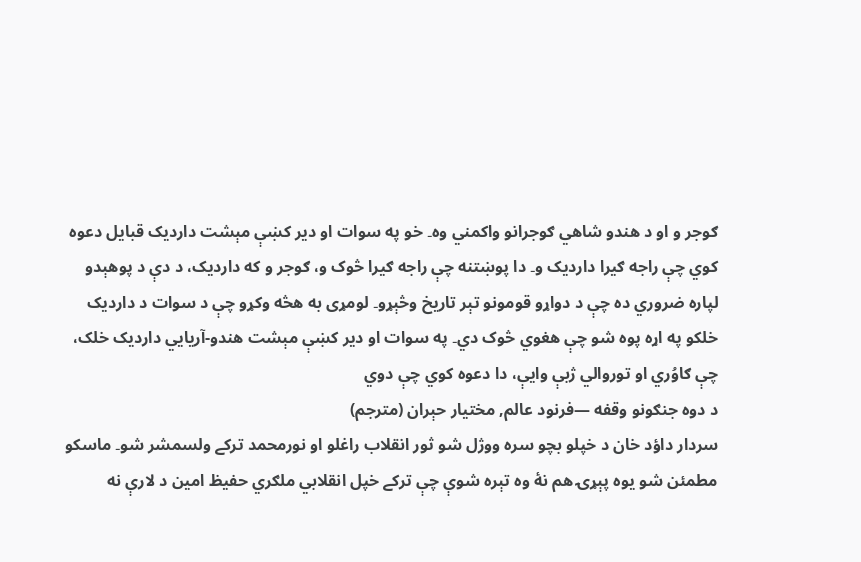ګوجر و او د هندو شاهي ګوجرانو واکمني وه۔ خو په سوات او دیر کښې مېشت داردیک قبایل دعوه کوي چې راجه ګیرا داردیک و۔ دا پوښتنه چې راجه ګیرا څوک و، ګوجر و که داردیک، د دې د پوهېدو لپاره ضروري ده چې د دواړو قومونو تېر تاریخ وڅېړو۔ لومړی به هڅه وکړو چې د سوات د داردیک خلکو په اړه پوه شو چې هغوي څوک دي۔ په سوات او دیر کښې مېشت هندو-آریایي داردیک خلک، چې ګاوُري او توروالي ژبې وایې، دا دعوه کوي چې دوي
د دوه جنګونو وقفه —فرنود عالم, مختيار حېران (مترجم)
سردار داؤد خان د خپلو بچو سره ووژل شو ثور انقلاب راغلو او نورمحمد ترکے ولسمشر شو۔ ماسکو مطمئن شو یوه پېړۍ هم نۀ وه تېره شوې چې ترکے خپل انقلابي ملګري حفيظ امين د لارې نه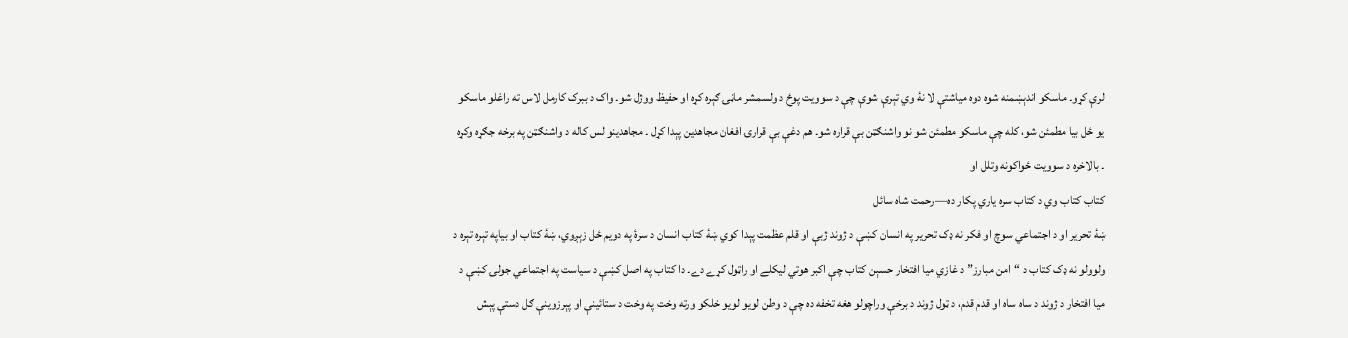لرې کړو۔ ماسکو اندېښمنه شوه دوه مياشتې لا نۀ وي تېرې شوې چې د سوويت پوځ د ولسمشر ماڼۍ ګېره کړه او حفيظ ووژل شو۔ واک د ببرک کارمل لاس ته راغلو ماسکو يو ځل بيا مطمئن شو، کله چې ماسکو مطمئن شو نو واشنګټن بې قراره شو۔ هم دغې بې قرارۍ افغان مجاهدين پېدا کړل ۔ مجاهدينو لس کاله د واشنګټن په برخه جګړه وکړه ۔ بالاخره د سوويت ځواکونه وتلل او
کتاب کتاب وي د کتاب سره ياري پکار ده—رحمت شاه سائل
ښۀ تحرير او د اجتماعي سوچ او فکر نه ډک تحرير په انسان کښې د ژوند ژبې او قلم عظمت پېدا کوي ښۀ کتاب انسان د سرۀ په دويم ځل زېږوي، ښۀ کتاب او بياپه تېره تېره د ولوولو نه ډک کتاب د “امن مبارز” د غازي ميا افتخار حسېن کتاب چې اکبر هوتي ليکلے او راټول کړے دے۔ دا کتاب په اصل کښې د سياست په اجتماعي جولۍ کښې د ميا افتخار د ژوند د ساه ساه او قدم قدم، د ټول ژوند د برخې وراچولو هغه تخفه ده چې د وطن لويو لويو خلکو ورته وخت په وخت د ستائينې او پېرزوينې ګل دستې پېش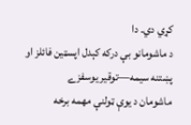کړي دي۔ دا
د ماشومانو بې درکه کېدل اپسټين فائلز او پښتنه سيمه—توقير يوسفزے
ماشومان د يوې ټولنې مهمه برخه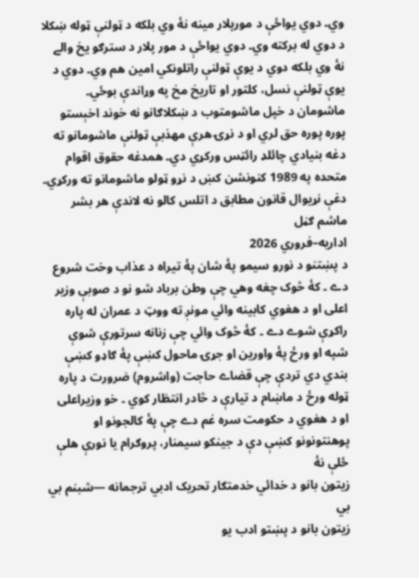وي۔ دوي يواځې د مورپلار مينه نۀ وي بلکه د ټولنې ټوله ښکلا د دوي له برکته وي۔ دوي يواځې د مور پلار د سترګو يخ والے نۀ وي بلکه دوي د يوې ټولنې راتلونکي امين هم وي۔ دوي د يوې ټولنې نسل، کلتور او تاريخ مخ په وړاندې بوځي۔ ماشومان د خپل ماشومتوب د ښکلاګانو نه خوند اخېستو پوره پوره حق لري او د نړۍ هرې مهذبې ټولنې ماشومانو ته دغه بنيادي چائلډ رائټس ورکړي دي۔ همدغه حقوق اقوام متحده په 1989 کنونشن کښ د نړو ټولو ماشومانو ته ورکړي۔ دغې نړيوال قانون مطابق د اتلس کالو نه لاندې هر بشر ماشم ګڼل
اداريه–فروري 2026
د پښتنو د نورو سيمو پۀ شان پۀ تيراه د عذاب وخت شروع دے ۔ کۀ څوک چغه وهي چې وطن برباد شو نو د صوبې وزير اعلی او د هغوي کابينه وائي مونږ ته ووټ د عمران له پاره راکړې شوے دے ۔ کۀ څوک وائي چې زنانه سرتورې شوې شپه او ورځ پۀ واورين او جړۍ ماحول کښې پۀ ګاډو کښې بندي دي تردې چې قضاے حاجت (واشروم) ضرورت د پاره ټوله ورځ د ماښام د تيارې د څادر انتظار کوي ۔ خو وزيراعلی او د هغوي د حکومت سره غم دے چې پۀ کالجونو او پوهنتونونو کښې دې د جينکو سيمنار، پروګرام يا نورې هلې ځلې نۀ
زيتون بانو د خدائي خدمتګار تحريک ادبي ترجمانه —شبنم بي بي
زيتون بانو د پښتو ادب يو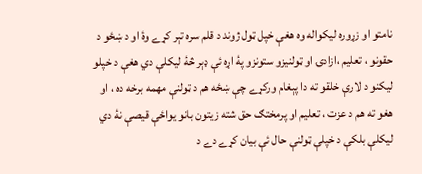نامتو او زړوره ليکواله وه هغې خپل ټول ژوند د قلم سره تېر کړے وۀ او د ښځو د حقونو ، تعليم ،ازادۍ او ټولنيزو ستونزو پۀ اړه ئې ډېر څۀ ليکلې دي هغې د خپلو ليکنو د لارې خلقو ته دا پېغام ورکړے چې ښځه هم د ټولنې مهمه برخه ده ، او هغو ته هم د عزت ، تعليم او پرمختګ حق شته زيتون بانو يواځې قيصې نۀ دي ليکلې بلکې د خپلې ټولنې حال ئې بيان کړے دے د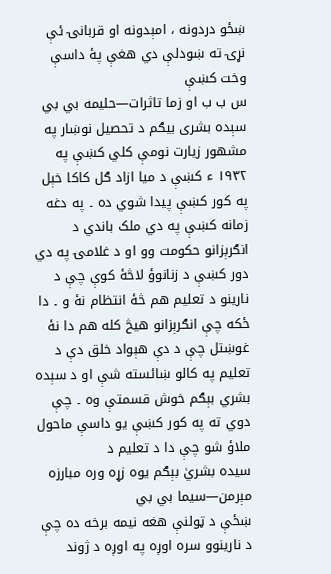ښځو دردونه ، امېدونه او قربانۍ ئې نړۍ ته ښودلې دي هغې پۀ داسې وخت کښې
س ب ب او زما تاثرات—حليمه بي بي
سېده بشری بيګم د تحصيل نوښار په مشهور زيارت نومې کلي کښې په ۱۹۳۲ ء کښې د ميا ازاد ګل کاکا خېل په کور کښې پيدا شوي ده ۔ په دغه زمانه کښې په دي ملک باندي د انګرېزانو حکومت وو او د غلامۍ په دي دور کښې د زنانوؤ لاڅۀ کوې چې د نارينو د تعليم هم څۀ انتظام نۀ و ۔ دا ځکه چې انګرېزانو هيڅ کله هم دا نۀ غوښتل چې د دې هېواد خلق دې د تعليم په کالو ښائسته شې او د سېده بشري بېګم خوش قسمتې وه ۔ چې دوي ته په کور کښې يو داسې ماحول ملاؤ شو چې دا د تعليم د
سيده بشريٰ بېګم يوه زړه وره مبارزه مېرمن—سيما بي بي
ښځې د ټولنې هغه نيمه برخه ده چې د نارينوو سره اوږه په اوږه د ژوند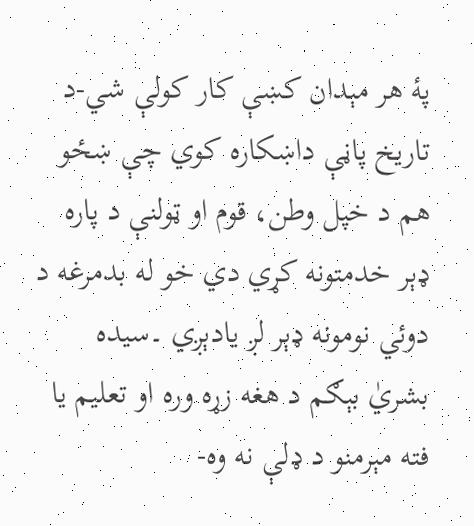پۀ هر مېدان کښې کار کولې شي-د تاريخ پاڼې داښکاره کوي چې ښځو هم د خپل وطن، قوم او ټولنې د پاره ډېر خدمتونه کړي دي خو له بدمرغه د دوئي نومونه ډېر لږ يادېږي ۔سيده بشريٰ بېګم د هغه زړه وره او تعليم يا فته مېرمنو د ډلې نه وه-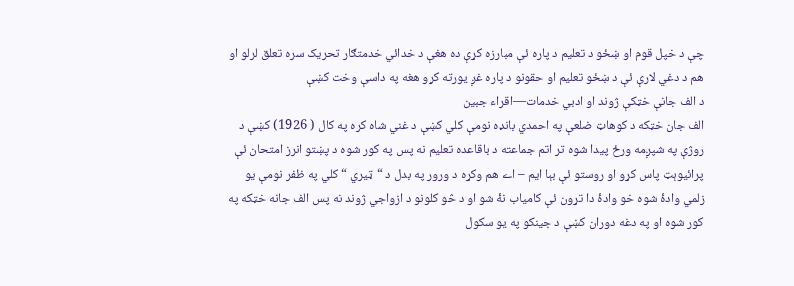چې د خپل قوم او ښځو د تعليم د پاره ئې مبارزه کړې ده هغې د خدائي خدمتګار تحريک سره تعلق لرلو او هم د دغي لارې ئې د ښځو تعليم او حقونو د پاره غږ يورته کړو هغه په داسې وخت کښې
د الف جانې خټکې ژوند او ادبي خدمات—اقراء جبين
الف جان خټکه د کوهاټ ضلعې په احمدي بانډه نومې کلي کښې د غني شاه کره په کال ( 1926) کښې د روژې په شپږمه ورځ پيدا شوه تر اتم جماعته د باقاعده تعليم نه پس په کور شوه د پښتو انرز امتحان ئې پرائيوېټ پاس کړو او روستو ئې بېا ايم – اے هم وکړه د ورور په بدل د “ټيري “کلي په ظفر نومې يو زلمي وادۀ شوه خو وادۀ دا تړون ئې کامياب نۀ شو او د څو کلونو د ازواجي ژوند نه پس الف جانه خټکه په کور شوه او په دغه دوران کښې د جينکو په يو سکول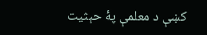کښې د معلمې پۀ حېثيت